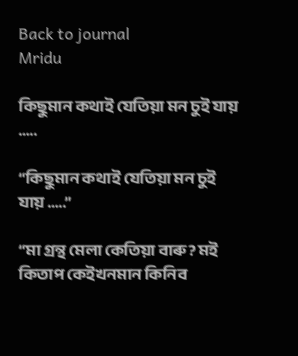Back to journal
Mridu

কিছুমান কথাই যেতিয়া মন চুই যায় …..

“কিছুমান কথাই যেতিয়া মন চুই যায় …..”

“মা গ্ৰন্থ মেলা কেতিয়া বাৰু? মই কিতাপ কেইখনমান কিনিব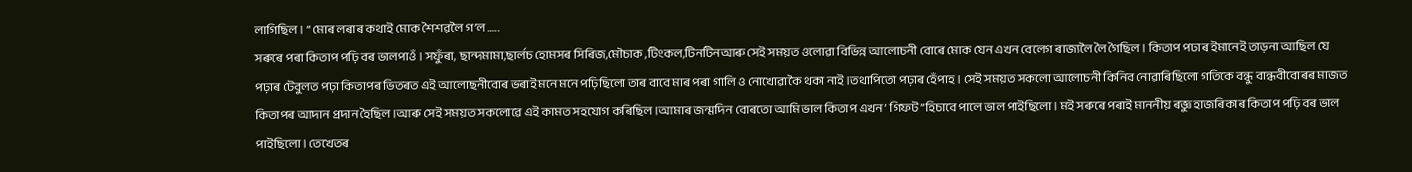লাগিছিল । ” মোৰ লৰাৰ কথাই মোক শৈশৱলৈ গ’ল …..
সৰুৰে পৰা কিতাপ পঢ়ি বৰ ভালপাওঁ । সফুঁৰা, ছান্দমামা,ছাৰ্লচ হোমসৰ সিৰিজ,মৌচাক ,টিংকল,টিনটিনআৰু সেই সময়ত ওলোৱা বিভিন্ন আলোচনী বোৰে মোক যেন এখন বেলেগ ৰাজ্যলৈ লৈ গৈছিল । কিতাপ পঢাৰ ইমানেই তাড়না আছিল যে পঢ়াৰ টেবুলত পঢ়া কিতাপৰ ভিতৰত এই আলোছনীবোৰ ভৰাই মনে মনে পঢ়িছিলো তাৰ বাবে মাৰ পৰা গালি ও নোখোৱাকৈ থকা নাই ।তথাপিতো পঢ়াৰ হেঁপাহ । সেই সময়ত সকলো আলোচনী কিনিব নোৱাৰিছিলো গতিকে বন্ধু বান্ধবীবোৰৰ মাজত কিতাপৰ আদান প্ৰদান হৈছিল ।আৰু সেই সময়ত সকলোৱে এই কামত সহযোগ কৰিছিল ।আমাৰ জন্মদিন বোৰতো আমি ভাল কিতাপ এখন’ গিফট”হিচাবে পালে ভাল পাইছিলো । মই সৰুৰে পৰাই মাননীয় ৰজ্ঞু হাজৰিকাৰ কিতাপ পঢ়ি বৰ ভাল পাইছিলো । তেখেতৰ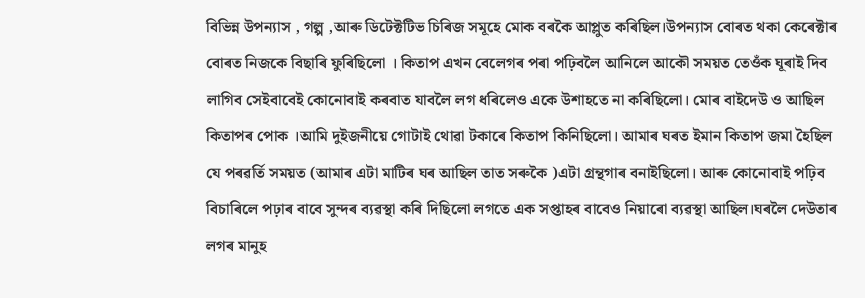বিভিন্ন উপন্যাস , গল্প ,আৰু ডিটেক্টটিভ চিৰিজ সমূহে মোক বৰকৈ আপ্লুত কৰিছিল।উপন্যাস বোৰত থকা কেৰেক্টাৰ বোৰত নিজকে বিছাৰি ফুৰিছিলো । কিতাপ এখন বেলেগৰ পৰা পঢ়িবলৈ আনিলে আকৌ সময়ত তেওঁক ঘূৰাই দিব লাগিব সেইবাবেই কোনোবাই কৰবাত যাবলৈ লগ ধৰিলেও একে উশাহতে না কৰিছিলো। মোৰ বাইদেউ ও আছিল কিতাপৰ পোক ।আমি দুইজনীয়ে গোটাই থোৱা টকাৰে কিতাপ কিনিছিলো। আমাৰ ঘৰত ইমান কিতাপ জমা হৈছিল যে পৰৱর্তি সময়ত (আমাৰ এটা মাটিৰ ঘৰ আছিল তাত সৰুকৈ )এটা গ্ৰন্থগাৰ বনাইছিলো। আৰু কোনোবাই পঢ়িব বিচাৰিলে পঢ়াৰ বাবে সুন্দৰ ব্যৱস্থা কৰি দিছিলো লগতে এক সপ্তাহৰ বাবেও নিয়াৰো ব্যৱস্থা আছিল।ঘৰলৈ দেউতাৰ লগৰ মানুহ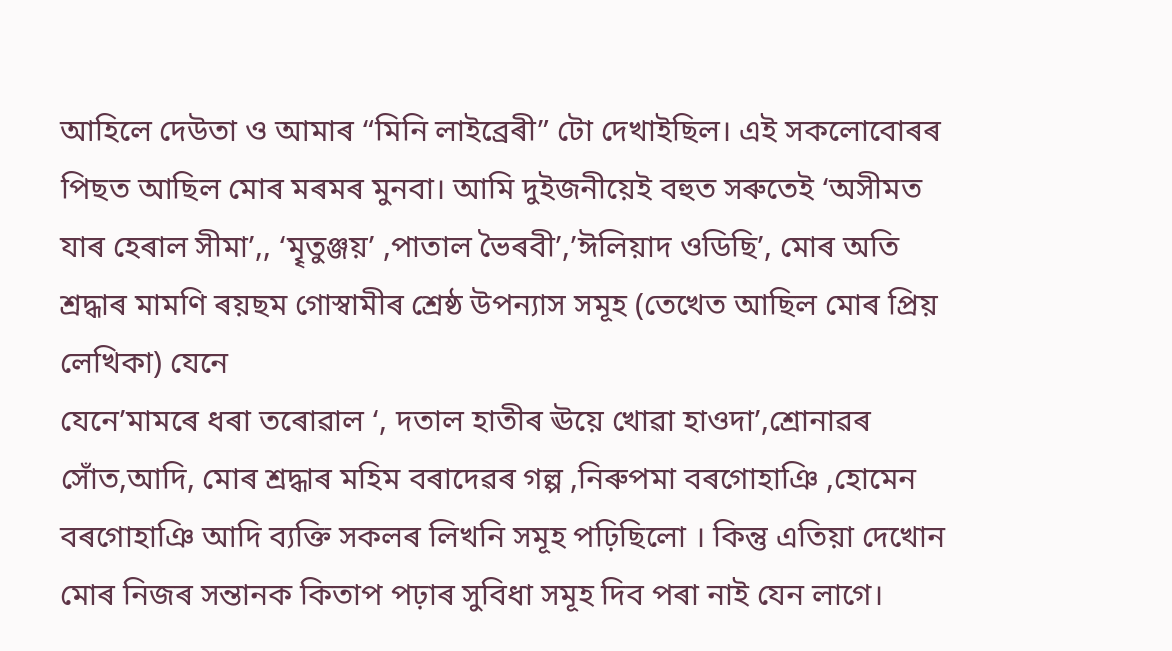আহিলে দেউতা ও আমাৰ “মিনি লাইব্ৰেৰী” টো দেখাইছিল। এই সকলোবোৰৰ পিছত আছিল মোৰ মৰমৰ মুনবা। আমি দুইজনীয়েই বহুত সৰুতেই ‘অসীমত যাৰ হেৰাল সীমা’,, ‘মৄতুঞ্জয়’ ,পাতাল ভৈৰবী’,’ঈলিয়াদ ওডিছি’, মোৰ অতি শ্রদ্ধাৰ মামণি ৰয়ছম গোস্বামীৰ শ্ৰেষ্ঠ উপন্যাস সমূহ (তেখেত আছিল মোৰ প্ৰিয় লেখিকা) যেনে
যেনে’মামৰে ধৰা তৰোৱাল ‘, দতাল হাতীৰ ঊয়ে খোৱা হাওদা’,শ্ৰোনাৱৰ সোঁত,আদি, মোৰ শ্ৰদ্ধাৰ মহিম বৰাদেৱৰ গল্প ,নিৰুপমা বৰগোহাঞি ,হোমেন
বৰগোহাঞি আদি ব্যক্তি সকলৰ লিখনি সমূহ পঢ়িছিলো । কিন্তু এতিয়া দেখোন মোৰ নিজৰ সন্তানক কিতাপ পঢ়াৰ সুবিধা সমূহ দিব পৰা নাই যেন লাগে।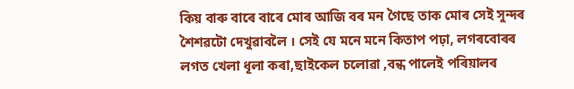কিয় বাৰু বাৰে বাৰে মোৰ আজি বৰ মন গৈছে তাক মোৰ সেই সুন্দৰ শৈশৱটো দেখুৱাবলৈ । সেই যে মনে মনে কিতাপ পঢ়া, লগৰবোৰৰ লগত খেলা ধূলা কৰা,ছাইকেল চলোৱা ,বন্ধ পালেই পৰিয়ালৰ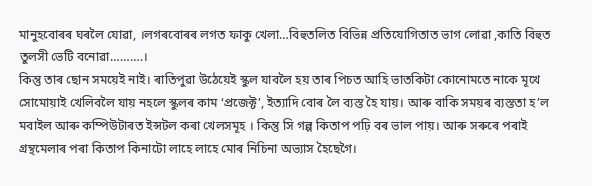মানুহবোৰৰ ঘৰলৈ যোৱা, ।লগৰবোৰৰ লগত ফাকু খেলা…বিহুতলিত বিভিন্ন প্ৰতিযোগিতাত ভাগ লোৱা ,কাতি বিহুত তুলসী ভেটি বনোৱা……….।
কিন্তু তাৰ ছোন সময়েই নাই। ৰাতিপুৱা উঠেয়েই স্কুল যাবলৈ হয় তাৰ পিচত আহি ভাতকিটা কোনোমতে নাকে মূখে সোমোয়াই খেলিবলৈ যায় নহলে স্কুলৰ কাম ‘প্ৰজেক্ট’, ইত্যাদি বোৰ লৈ ব্যস্ত হৈ যায়। আৰু বাকি সময়ৰ ব্যস্ততা হ’ল মবাইল আৰু কম্পিউটাৰত ইন্সটল কৰা খেলসমূহ । কিন্তু সি গল্প কিতাপ পঢ়ি বৰ ভাল পায়। আৰু সৰুৰে পৰাই গ্ৰন্থমেলাৰ পৰা কিতাপ কিনাটো লাহে লাহে মোৰ নিচিনা অভ্যাস হৈছেগৈ।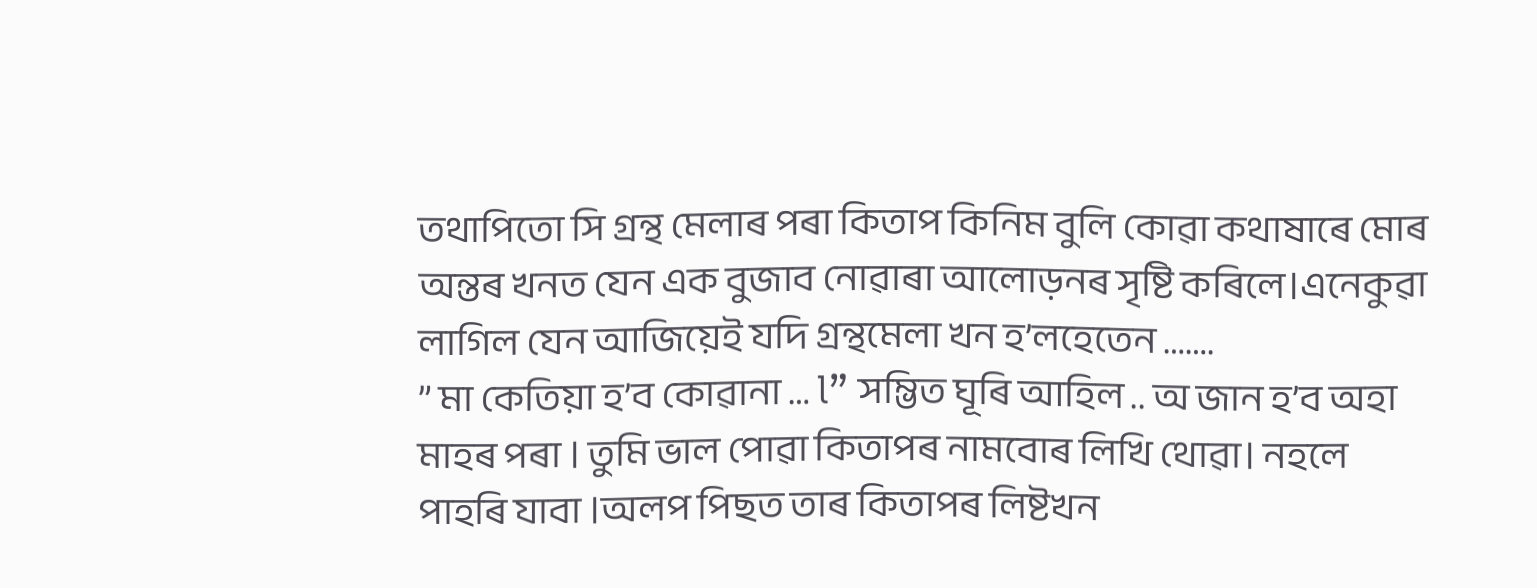তথাপিতো সি গ্ৰন্থ মেলাৰ পৰা কিতাপ কিনিম বুলি কোৱা কথাষাৰে মোৰ অন্তৰ খনত যেন এক বুজাব নোৱাৰা আলোড়নৰ সৃষ্টি কৰিলে।এনেকুৱা লাগিল যেন আজিয়েই যদি গ্ৰন্থমেলা খন হ’লহেতেন …….
” মা কেতিয়া হ’ব কোৱানা … l” সম্ভিত ঘূৰি আহিল .. অ জান হ’ব অহা মাহৰ পৰা । তুমি ভাল পোৱা কিতাপৰ নামবোৰ লিখি থোৱা। নহলে পাহৰি যাবা ।অলপ পিছত তাৰ কিতাপৰ লিষ্টখন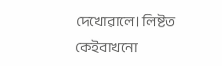দেখোৱালে। লিষ্টত কেইবাখনো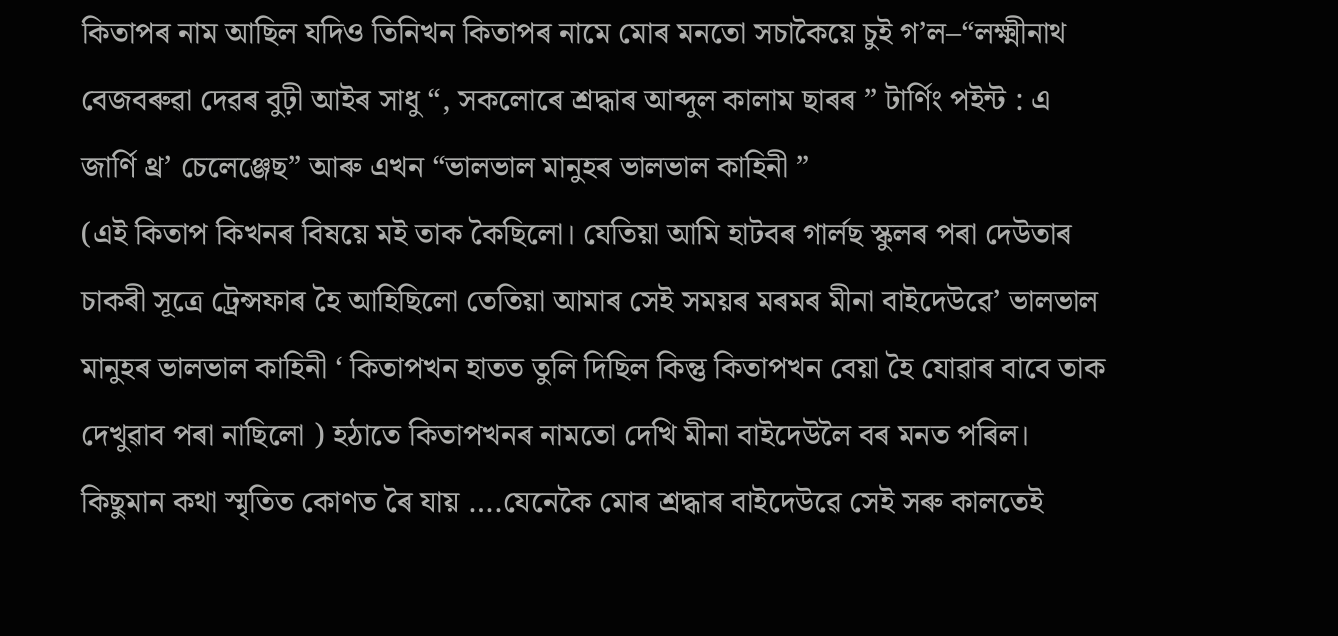কিতাপৰ নাম আছিল যদিও তিনিখন কিতাপৰ নামে মোৰ মনতো সচাকৈয়ে চুই গ’ল–“লক্ষ্মীনাথ বেজবৰুৱা দেৱৰ বুঢ়ী আইৰ সাধু “, সকলোৰে শ্ৰদ্ধাৰ আব্দুল কালাম ছাৰৰ ” টাৰ্ণিং পইন্ট : এ জাৰ্ণি থ্ৰ’ চেলেঞ্জেছ” আৰু এখন “ভালভাল মানুহৰ ভালভাল কাহিনী ”
(এই কিতাপ কিখনৰ বিষয়ে মই তাক কৈছিলো। যেতিয়া আমি হাটবৰ গাৰ্লছ স্কুলৰ পৰা দেউতাৰ চাকৰী সূত্ৰে ট্ৰেন্সফাৰ হৈ আহিছিলো তেতিয়া আমাৰ সেই সময়ৰ মৰমৰ মীনা বাইদেউৱে’ ভালভাল মানুহৰ ভালভাল কাহিনী ‘ কিতাপখন হাতত তুলি দিছিল কিন্তু কিতাপখন বেয়া হৈ যোৱাৰ বাবে তাক দেখুৱাব পৰা নাছিলো ) হঠাতে কিতাপখনৰ নামতো দেখি মীনা বাইদেউলৈ বৰ মনত পৰিল। কিছুমান কথা স্মৃতিত কোণত ৰৈ যায় ….যেনেকৈ মোৰ শ্ৰদ্ধাৰ বাইদেউৱে সেই সৰু কালতেই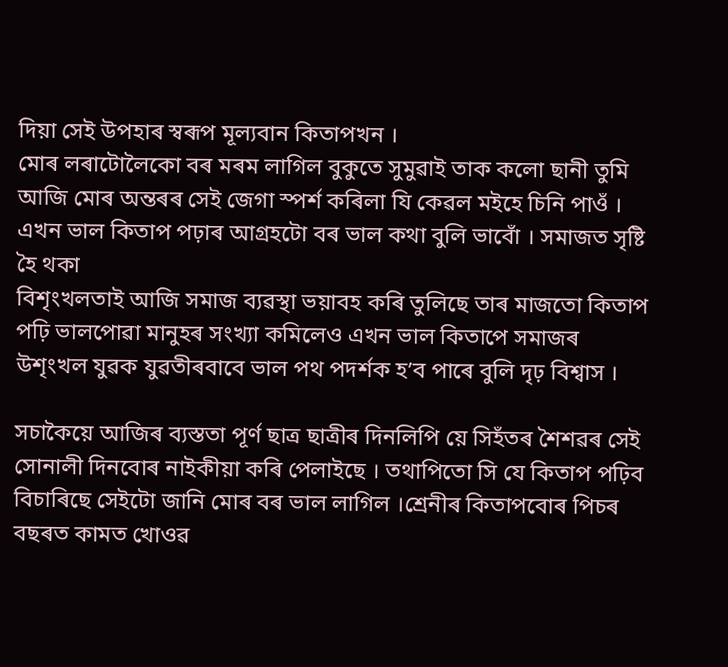দিয়া সেই উপহাৰ স্বৰূপ মূল্যবান কিতাপখন ।
মোৰ লৰাটোলৈকো বৰ মৰম লাগিল বুকুতে সুমুৱাই তাক কলো ছানী তুমি আজি মোৰ অন্তৰৰ সেই জেগা স্পৰ্শ কৰিলা যি কেৱল মইহে চিনি পাওঁ ।
এখন ভাল কিতাপ পঢ়াৰ আগ্ৰহটো বৰ ভাল কথা বুলি ভাবোঁ । সমাজত সৃষ্টি হৈ থকা
বিশৃংখলতাই আজি সমাজ ব্যৱস্থা ভয়াবহ কৰি তুলিছে তাৰ মাজতো কিতাপ পঢ়ি ভালপোৱা মানুহৰ সংখ্যা কমিলেও এখন ভাল কিতাপে সমাজৰ উশৃংখল যুৱক যুৱতীৰবাবে ভাল পথ পদৰ্শক হ’ব পাৰে বুলি দৃঢ় বিশ্বাস ।

সচাকৈয়ে আজিৰ ব্যস্ততা পূৰ্ণ ছাত্ৰ ছাত্ৰীৰ দিনলিপি য়ে সিহঁতৰ শৈশৱৰ সেই সোনালী দিনবোৰ নাইকীয়া কৰি পেলাইছে । তথাপিতো সি যে কিতাপ পঢ়িব বিচাৰিছে সেইটো জানি মোৰ বৰ ভাল লাগিল ।শ্ৰেনীৰ কিতাপবোৰ পিচৰ বছৰত কামত খোওৱ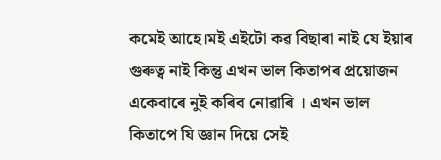কমেই আহে।মই এইটো কৱ বিছাৰা নাই যে ইয়াৰ গুৰুত্ব নাই কিন্তু এখন ভাল কিতাপৰ প্ৰয়োজন একেবাৰে নুই কৰিব নোৱাৰি । এখন ভাল কিতাপে যি জ্ঞান দিয়ে সেই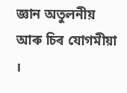জ্ঞান অতুলনীয় আৰু চিৰ যোগমীয়া ।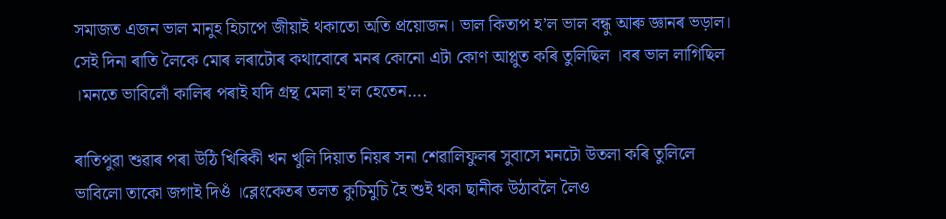সমাজত এজন ভাল মানুহ হিচাপে জীয়াই থকাতো অতি প্ৰয়োজন। ভাল কিতাপ হ’ল ভাল বন্ধু আৰু জ্ঞানৰ ভড়াল।
সেই দিনা ৰাতি লৈকে মোৰ লৰাটোৰ কথাবোৰে মনৰ কোনো এটা কোণ আপ্লুত কৰি তুলিছিল ।বৰ ভাল লাগিছিল ।মনতে ভাবিলোঁ কালিৰ পৰাই যদি গ্ৰন্থ মেলা হ’ল হেতেন….

ৰাতিপুৱা শুৱাৰ পৰা উঠি খিৰিকী খন খুলি দিয়াত নিয়ৰ সনা শেৱালিফুলৰ সুবাসে মনটো উতলা কৰি তুলিলে ভাবিলো তাকো জগাই দিওঁ ।ব্লেংকেতৰ তলত কুচিমুচি হৈ শুই থকা ছানীক উঠাবলৈ লৈও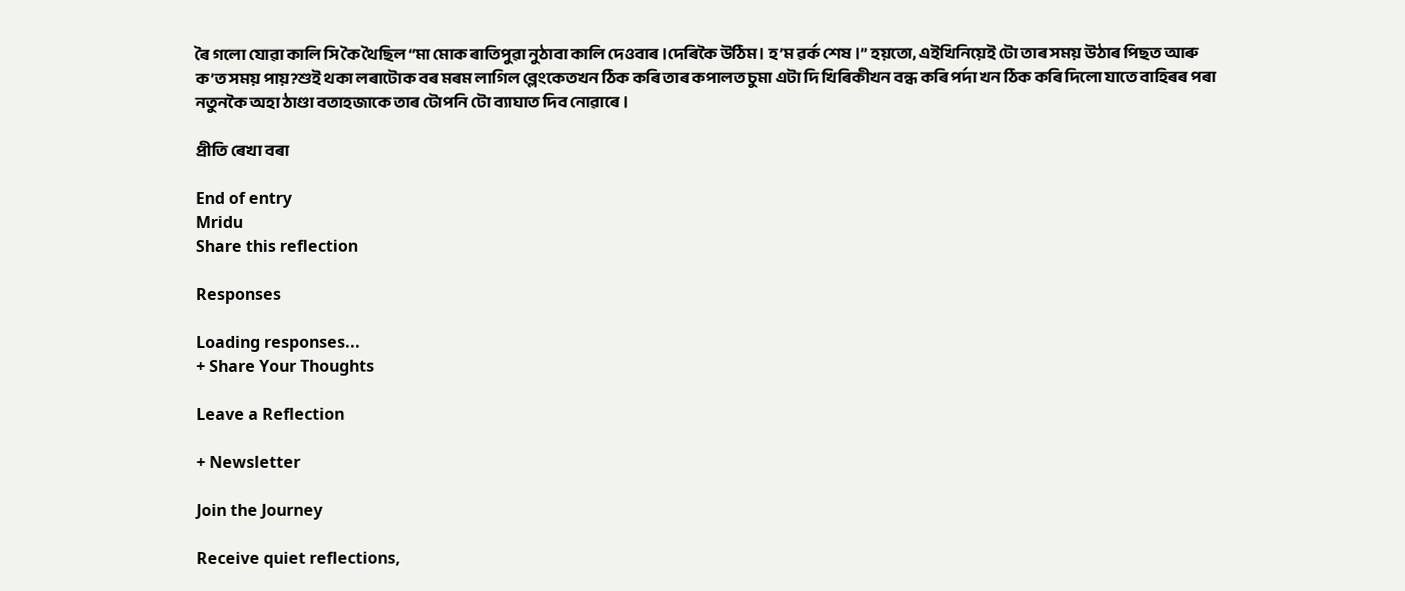ৰৈ গলো যোৱা কালি সি কৈ থৈছিল “মা মোক ৰাতিপুৱা নুঠাবা কালি দেওবাৰ ।দেৰিকৈ উঠিম। হ’ম ৱৰ্ক শেষ ।” হয়তো, এইখিনিয়েই টো তাৰ সময় উঠাৰ পিছত আৰু ক’ত সময় পায়?শুই থকা লৰাটোক বৰ মৰম লাগিল ব্লেংকেতখন ঠিক কৰি তাৰ কপালত চুমা এটা দি খিৰিকীখন বন্ধ কৰি পৰ্দা খন ঠিক কৰি দিলো যাতে বাহিৰৰ পৰা নতুনকৈ অহা ঠাণ্ডা বতাহজাকে তাৰ টোপনি টো ব্যাঘাত দিব নোৱাৰে ।

প্ৰীতি ৰেখা বৰা

End of entry
Mridu
Share this reflection

Responses

Loading responses...
+ Share Your Thoughts

Leave a Reflection

+ Newsletter

Join the Journey

Receive quiet reflections,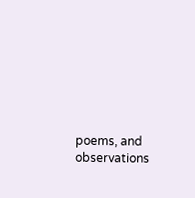poems, and observations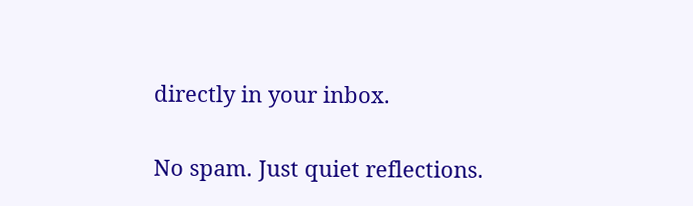directly in your inbox.

No spam. Just quiet reflections.